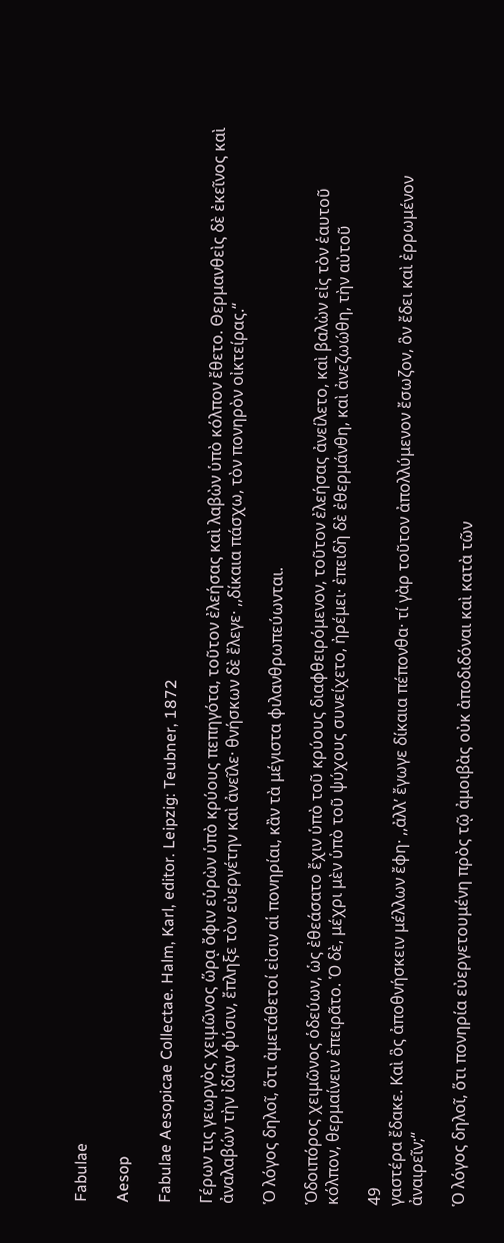Fabulae

Aesop

Fabulae Aesopicae Collectae. Halm, Karl, editor. Leipzig: Teubner, 1872

Γέρων τις γεωργὸς χειμῶνος ὥρᾳ ὄφιν εὑρὼν ὑπὸ κρύους πεπηγότα, τοῦτον ἐλεήσας καὶ λαβὼν ὑπὸ κόλπον ἔθετο. Θερμανθεὶς δὲ ἐκεῖνος καὶ ἀναλαβών τὴν ἰδίαν φύσιν, ἔπληξε τὸν εὐεργέτην καὶ ἀνεῖλε· θνήσκων δὲ ἔλεγε· ,,δίκαια πάσχω, τὸν πονηρὸν οἰκτείρας.“

Ὁ λόγος δηλοῖ, ὅτι ἀμετάθετοί εἰσιν αἱ πονηρίαι, κἂν τὰ μέγιστα φιλανθρωπεύωνται.

Ὁδοιπόρος χειμῶνος ὁδεύων, ὡς ἐθεάσατο ἔχιν ὑπὸ τοῦ κρύους διαφθειρόμενον, τοῦτον ἐλεήσας ἀνείλετο, καὶ βαλὼν εἰς τὸν ἑαυτοῦ κόλπον, θερμαίνειν ἐπειρᾶτο. Ὁ δὲ, μέχρι μὲν ὑπὸ τοῦ ψύχους συνείχετο, ἠρέμει· ἐπειδὴ δὲ ἐθερμάνθη, καὶ ἀνεζωώθη, τὴν αὐτοῦ

49
γαστέρα ἔδακε. Καὶ ὃς ἀποθνήσκειν μέλλων ἔφη· ,,ἀλλʼ ἔγωγε δίκαια πέπονθα· τί γὰρ τοῦτον ἀπολλύμενον ἔσωζον, ὃν ἔδει καὶ ἐρρωμένον ἀναιρεῖν;“

Ὁ λόγος δηλοῖ, ὅτι πονηρία εὐεργετουμένη πρὸς τῷ ἀμοιβὰς οὐκ ἀποδιδόναι καὶ κατὰ τῶν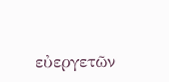εὐεργετῶν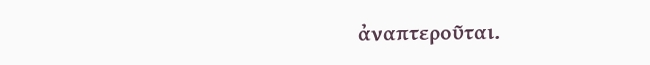ἀναπτεροῦται.